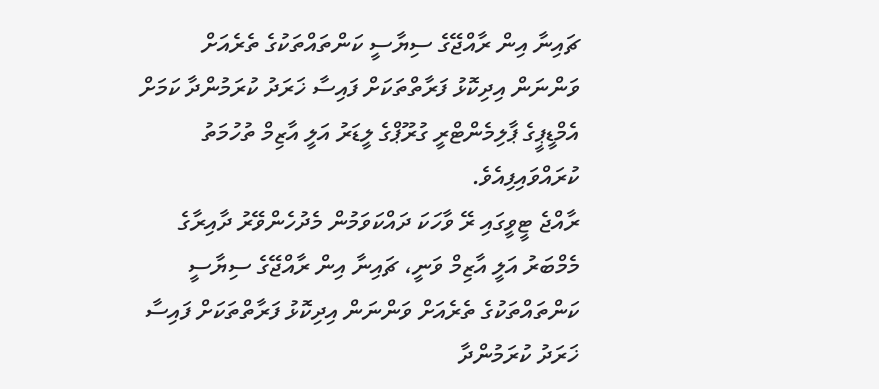ޗައިނާ އިން ރާއްޖޭގެ ސިޔާސީ ކަންތައްތަކުގެ ތެރެއަށް ވަންނަން އިދިކޮޅު ފަރާތްތަކަށް ފައިސާ ޚަރަދު ކުރަމުންދާ ކަމަށް އެމްޑީޕީގެ ޕާލިމެންޓްރީ ގުރޫޕްގެ ލީޑަރު އަލީ އާޒިމް ތުހުމަތު ކުރައްވައިފިއެވެ.
ރާއްޖެ ޓީވީގައި ރޭ ވާހަކަ ދައްކަވަމުން މެދުހެންވޭރު ދާއިރާގެ މެމްބަރު އަލީ އާޒިމް ވަނީ، ޗައިނާ އިން ރާއްޖޭގެ ސިޔާސީ ކަންތައްތަކުގެ ތެރެއަށް ވަންނަން އިދިކޮޅު ފަރާތްތަކަށް ފައިސާ ޚަރަދު ކުރަމުންދާ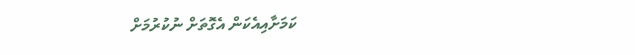ކަމަށާއިއެކަން އެގޮތަށް ނުކުރުމަށް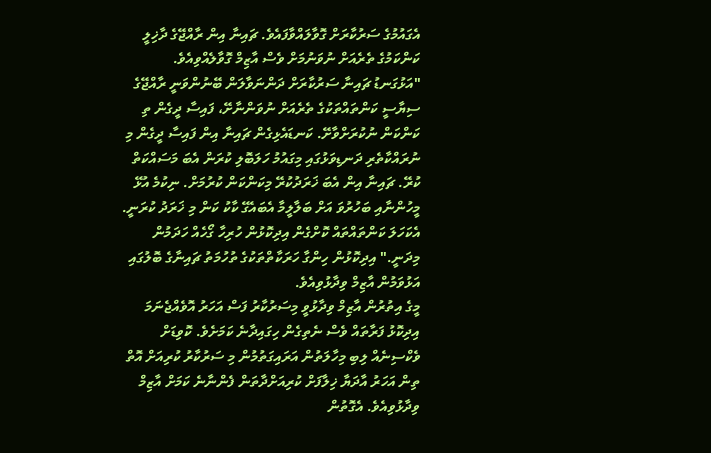އެގައުމުގެ ސަރުކާރަށް ގޮވާލައްވާފައެވެ. ޗައިނާ އިން ރާއްޖޭގެ ދާޚިލީ ކަންކަމުގެ ތެރެއަށް ނުވަނުމަށް ވެސް އާޒިމް ގޮވާލެއްވިއެވެ.
"އަޅުގަނޑު ޗައިނާ ސަރުކާރަށް ދަންނަވާލަން ބޭނުންވަނީ ރާއްޖޭގެ ސިޔާސީ ކަންތައްތަކުގެ ތެރެއަށް ނުވަންނާށޭ، ފައިސާ ދީގެން ތި ކަންކަން ނުކުރަށްވާށޭ. ކަނޑައެޅިގެން ޗައިނާ އިން ފައިސާ ދީގެން މި ނުރައްކާތެރި ދަނޑިވަޅުގައި މިގައުމު ހަލަބޮލި ކުރަން އެބަ މަސައްކަތް ކުރޭ. ޗައިނާ އިން އެބަ ޚަރަދުކުރޭ މިކަންކަން ކުރުމަށް. ނިކުމެ އުޅޭ މީހުންނާއި ބަހުރުވަ އަށް ބަލާލީމާ އެބައެގޭ ކާކު ކަން މި ޚަރަދު ކުރަނީ. އެކަހަލަ ކަންތައްތައް ކޮށްގެން އިދިކޮޅުން ހުރިހާ ގޯހެއް ހަދަމުން މިދަނީ." އިދިކޮޅުން ހިންގާ ހަރަކާތްތަކުގެ ތުހުމަތު ޗައިނާގެ ބޮލުގައި އަޅުވަމުން އާޒިމް ވިދާޅުވިއެވެ.
މީގެ އިތުރުން އާޒިމް ވިދާޅުވީ މިސަރުކާރު ފަސް އަހަރު އޮވެއްޖެނަމަ އިދިކޮޅު ފަރާތައް ވެސް ނެތިގެން ހިގައިދާނެ ކަމަށެވެ. ކޮވިޑަށް ވެކްސިނެއް ލިބި މިހާލަތުން އަރައިގަތުމުން މި ސަރުކާރު ކުރިއަށް އޮތް ތިން އަހަރު އާދަޔާ ޚިލާފަށް ކުރިއަށްދާތަން ފެންނާނެ ކަމަށް އާޒިމް ވިދާޅުވިއެވެ. އެގޮތުން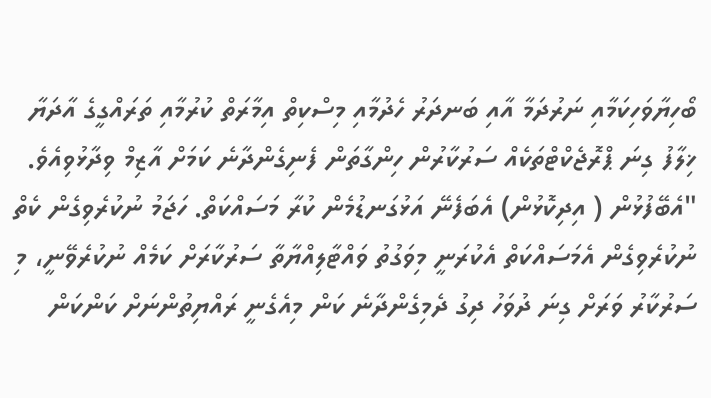ބޯހިޔާވަހިކަމާއި ނަރުދަމާ އާއި ބަނދަރު ހެދުމާއި މިސްކިތް އިމާރަތް ކުރުމާއި ތަރައްގީގެ އާދަޔާ ޚިލާފު ގިނަ ޕްރޮޖެކްޓްތަކެއް ސަރުކާރުން ހިންގާތަން ފެނިގެންދާނެ ކަމަށް އާޒިމް ވިދާޅުވިއެވެ.
"އެބޭފުޅުން ( އިދިކޮޅުން) އެބަފެނޭ އަޅުގަނޑުމެން ކުރާ މަސައްކަތް. ހަޖަމު ނުކުރެވިގެން ކެތް ނުކުރެވިގެން އެމަސައްކަތް އެކުރަނީ މިވަގުތު ވައްޓާލިއްޔާތާ ސަރުކާރަށް ކަމެއް ނުކުރެވޭނީ، މި ސަރުކާރު ވަރަށް ގިނަ ދުވަހު ދިގު ދެމިގެންދާނެ ކަން މިއެގެނީ ރައްޔިތުންނަށް ކަންކަން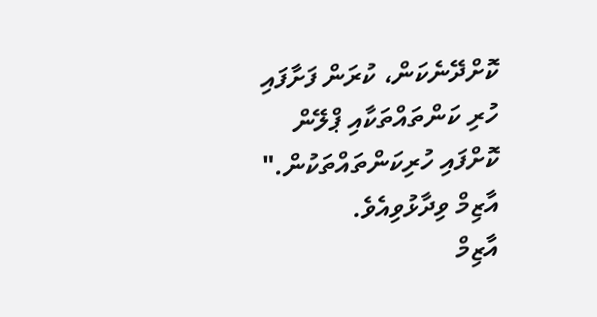ކޮށްދޭނެކަން، ކުރަން ފަށާފައި ހުރި ކަންތައްތަކާއި ޕްލޭން ކޮށްފައި ހުރިކަންތައްތަކުން." އާޒިމް ވިދާޅުވިއެވެ.
އާޒިމް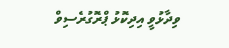ވިދާޅުވީ އިދިކޮޅު ޕްރޮގުރެސިވް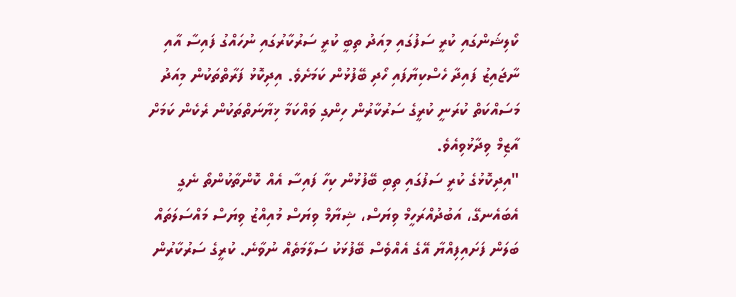ކޯލިޝަންގައި ކުރީ ސަފުގައި މިއަދު ތިބީ ކުރީ ސަރުކާރުގައި ނުހައްގު ފައިސާ އާއި ނާޖައިޒު ފައިދާ ހެސްކިޔާފައި ހޯދި ބޭފުޅުން ކަމަށެވެ. އިދިކޮޅު ފަރާތްތަކުން މިއަދު މަސައްކަތް ކުރަނީ ކުރީގެ ސަރުކާރުން ހިންގި ވައްކަމާ ޚިޔާނަތްތަކުން ރެކެން ކަމަށް އާޒިމް ވިދާޅުވިއެވެ.
"އިދިކޮޅުގެ ކުރީ ސަފުގައި ތިބި ބޭފުޅުން ކިހާ ފައިސާ އެއް ކޮންތާކުންތޯ ނެގީ އެބައެނގޭ، އަބުދުއްރަހީމް ވިޔަސް، ޝިޔާމް ވިޔަސް މުއިއްޒު ވިޔަސް މައްސަލަތައް ބަލަން ފަށައިފިއްޔާ އޭގެ އެއްވެސް ބޭފުޅަކު ސަލާމަތެއް ނުވާނެ. ކުރީގެ ސަރުކާރުން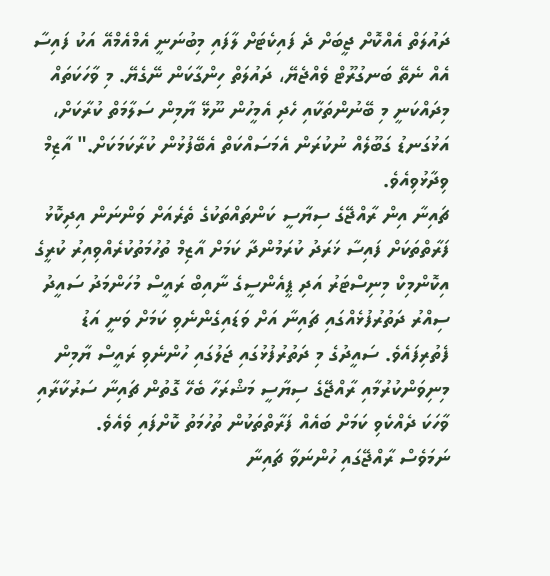ދައުލަތް އެއްކޮށް ޖީބަށް ދެ ފައިކެޓަށް ލާފައި މިބުނަނީ އެމްއެމްއޭ އަކު ފައިސާ އެއް ނެތޭ ބަނގުރޫޓް ވެއްޖެޔޭ، ދައުލަތް ހިންގާކަން ނޭގެޔޭ. މި ވާހަކަތައް މިދައްކަނީ މި ބޭނުންތަކާއި ހެދި އެމީހުން ނޫޅޭ ޔާމިން ސަލާމަތް ކުރާކަށް، އަޅުގަނޑު ގަބޫލެއް ނުކުރަން އެމަސައްކަތް އެބޭފުޅުން ކުރާކަމަކަށް." އާޒިމް ވިދާޅުވިއެވެ.
ޗައިނާ އިން ރާއްޖޭގެ ސިޔާސީ ކަންތައްތަކުގެ ތެރެއަށް ވަންނަން އިދިކޮޅު ފަރާތްތަކަށް ފައިސާ ޚަރަދު ކުރަމުންދާ ކަމަށް އާޒިމް ތުހުމަތުކުރެއްވިއިރު ކުރީގެ އިކޮންމިކް މިނިސްޓަރު އަދި ޕީއެންސީގެ ނާއިބް ރައީސް މުހަންމަދު ސައީދު ސިއްރު ދަތުރުފުޅެއްގައި ޗައިނާ އަށް ވަޑައިގެންނެވި ކަމަށް ވަނީ އަޑު ފެތުރިފައެވެ. ސައީދުގެ މި ދަތުރުފުޅުގައި ޖަލުގައި ހުންނެވި ރައީސް ޔާމިން މިނިވަންކުރުމާއި ރާއްޖޭގެ ސިޔާސީ މަޝްރަހާ ބެހޭ ގޮތުން ޗައިނާ ސަރުކާރާއި ވާހަކަ ދެއްކެވި ކަމަށް ބައެއް ފަރާތްތަކުން ތުހުމަތު ކޮށްފައި ވެއެވެ.
ނަމަވެސް ރާއްޖޭގައި ހުންނަވާ ޗައިނާ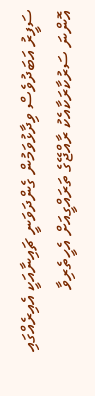ސަފީރު އަބަދުވެސް ވިދާޅުވަމުން ގެންދަވަނީ ޗައިނާއަކީ އެއިރެއްގައި އޮންނަ ސަރުކާރަކާއެކު ރާއްޖޭގެ ތަރައްގީއަށް އެހީތެރިވާ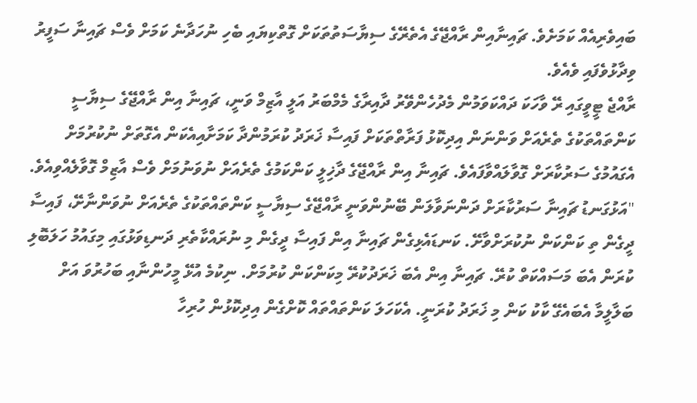ބައިވެރިއެއް ކަމަށެވެ. ޗައިނާއިން ރާއްޖޭގެ އެތެރޭގެ ސިޔާސަތުތަކަށް ގޮތްކިޔައި ބެހި ނުހަދާނެ ކަމަށް ވެސް ޗައިނާ ސަފީރު ވިދާޅުވެފައި ވެއެވެ.
ރާއްޖެ ޓީވީގައި ރޭ ވާހަކަ ދައްކަވަމުން މެދުހެންވޭރު ދާއިރާގެ މެމްބަރު އަލީ އާޒިމް ވަނީ، ޗައިނާ އިން ރާއްޖޭގެ ސިޔާސީ ކަންތައްތަކުގެ ތެރެއަށް ވަންނަން އިދިކޮޅު ފަރާތްތަކަށް ފައިސާ ޚަރަދު ކުރަމުންދާ ކަމަށާއިއެކަން އެގޮތަށް ނުކުރުމަށް އެގައުމުގެ ސަރުކާރަށް ގޮވާލައްވާފައެވެ. ޗައިނާ އިން ރާއްޖޭގެ ދާޚިލީ ކަންކަމުގެ ތެރެއަށް ނުވަނުމަށް ވެސް އާޒިމް ގޮވާލެއްވިއެވެ.
"އަޅުގަނޑު ޗައިނާ ސަރުކާރަށް ދަންނަވާލަން ބޭނުންވަނީ ރާއްޖޭގެ ސިޔާސީ ކަންތައްތަކުގެ ތެރެއަށް ނުވަންނާށޭ، ފައިސާ ދީގެން ތި ކަންކަން ނުކުރަށްވާށޭ. ކަނޑައެޅިގެން ޗައިނާ އިން ފައިސާ ދީގެން މި ނުރައްކާތެރި ދަނޑިވަޅުގައި މިގައުމު ހަލަބޮލި ކުރަން އެބަ މަސައްކަތް ކުރޭ. ޗައިނާ އިން އެބަ ޚަރަދުކުރޭ މިކަންކަން ކުރުމަށް. ނިކުމެ އުޅޭ މީހުންނާއި ބަހުރުވަ އަށް ބަލާލީމާ އެބައެގޭ ކާކު ކަން މި ޚަރަދު ކުރަނީ. އެކަހަލަ ކަންތައްތައް ކޮށްގެން އިދިކޮޅުން ހުރިހާ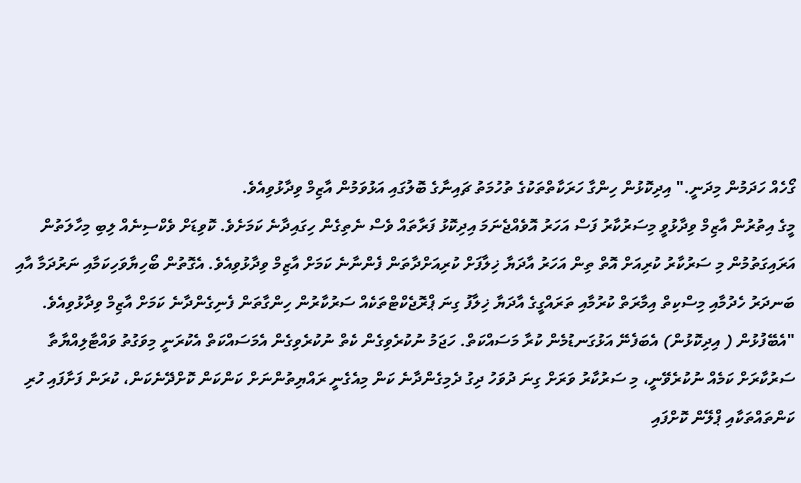ގޯހެއް ހަދަމުން މިދަނީ." އިދިކޮޅުން ހިންގާ ހަރަކާތްތަކުގެ ތުހުމަތު ޗައިނާގެ ބޮލުގައި އަޅުވަމުން އާޒިމް ވިދާޅުވިއެވެ.
މީގެ އިތުރުން އާޒިމް ވިދާޅުވީ މިސަރުކާރު ފަސް އަހަރު އޮވެއްޖެނަމަ އިދިކޮޅު ފަރާތައް ވެސް ނެތިގެން ހިގައިދާނެ ކަމަށެވެ. ކޮވިޑަށް ވެކްސިނެއް ލިބި މިހާލަތުން އަރައިގަތުމުން މި ސަރުކާރު ކުރިއަށް އޮތް ތިން އަހަރު އާދަޔާ ޚިލާފަށް ކުރިއަށްދާތަން ފެންނާނެ ކަމަށް އާޒިމް ވިދާޅުވިއެވެ. އެގޮތުން ބޯހިޔާވަހިކަމާއި ނަރުދަމާ އާއި ބަނދަރު ހެދުމާއި މިސްކިތް އިމާރަތް ކުރުމާއި ތަރައްގީގެ އާދަޔާ ޚިލާފު ގިނަ ޕްރޮޖެކްޓްތަކެއް ސަރުކާރުން ހިންގާތަން ފެނިގެންދާނެ ކަމަށް އާޒިމް ވިދާޅުވިއެވެ.
"އެބޭފުޅުން ( އިދިކޮޅުން) އެބަފެނޭ އަޅުގަނޑުމެން ކުރާ މަސައްކަތް. ހަޖަމު ނުކުރެވިގެން ކެތް ނުކުރެވިގެން އެމަސައްކަތް އެކުރަނީ މިވަގުތު ވައްޓާލިއްޔާތާ ސަރުކާރަށް ކަމެއް ނުކުރެވޭނީ، މި ސަރުކާރު ވަރަށް ގިނަ ދުވަހު ދިގު ދެމިގެންދާނެ ކަން މިއެގެނީ ރައްޔިތުންނަށް ކަންކަން ކޮށްދޭނެކަން، ކުރަން ފަށާފައި ހުރި ކަންތައްތަކާއި ޕްލޭން ކޮށްފައި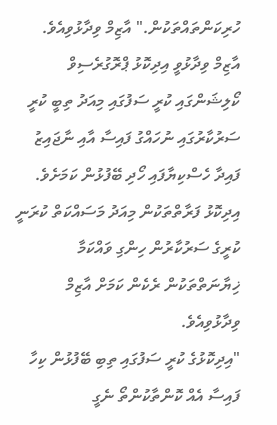ހުރިކަންތައްތަކުން." އާޒިމް ވިދާޅުވިއެވެ.
އާޒިމް ވިދާޅުވީ އިދިކޮޅު ޕްރޮގުރެސިވް ކޯލިޝަންގައި ކުރީ ސަފުގައި މިއަދު ތިބީ ކުރީ ސަރުކާރުގައި ނުހައްގު ފައިސާ އާއި ނާޖައިޒު ފައިދާ ހެސްކިޔާފައި ހޯދި ބޭފުޅުން ކަމަށެވެ. އިދިކޮޅު ފަރާތްތަކުން މިއަދު މަސައްކަތް ކުރަނީ ކުރީގެ ސަރުކާރުން ހިންގި ވައްކަމާ ޚިޔާނަތްތަކުން ރެކެން ކަމަށް އާޒިމް ވިދާޅުވިއެވެ.
"އިދިކޮޅުގެ ކުރީ ސަފުގައި ތިބި ބޭފުޅުން ކިހާ ފައިސާ އެއް ކޮންތާކުންތޯ ނެގީ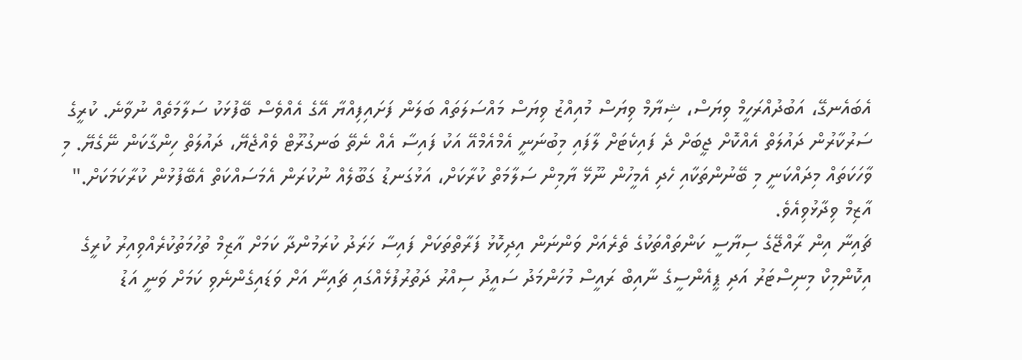އެބައެނގޭ، އަބުދުއްރަހީމް ވިޔަސް، ޝިޔާމް ވިޔަސް މުއިއްޒު ވިޔަސް މައްސަލަތައް ބަލަން ފަށައިފިއްޔާ އޭގެ އެއްވެސް ބޭފުޅަކު ސަލާމަތެއް ނުވާނެ. ކުރީގެ ސަރުކާރުން ދައުލަތް އެއްކޮށް ޖީބަށް ދެ ފައިކެޓަށް ލާފައި މިބުނަނީ އެމްއެމްއޭ އަކު ފައިސާ އެއް ނެތޭ ބަނގުރޫޓް ވެއްޖެޔޭ، ދައުލަތް ހިންގާކަން ނޭގެޔޭ. މި ވާހަކަތައް މިދައްކަނީ މި ބޭނުންތަކާއި ހެދި އެމީހުން ނޫޅޭ ޔާމިން ސަލާމަތް ކުރާކަށް، އަޅުގަނޑު ގަބޫލެއް ނުކުރަން އެމަސައްކަތް އެބޭފުޅުން ކުރާކަމަކަށް." އާޒިމް ވިދާޅުވިއެވެ.
ޗައިނާ އިން ރާއްޖޭގެ ސިޔާސީ ކަންތައްތަކުގެ ތެރެއަށް ވަންނަން އިދިކޮޅު ފަރާތްތަކަށް ފައިސާ ޚަރަދު ކުރަމުންދާ ކަމަށް އާޒިމް ތުހުމަތުކުރެއްވިއިރު ކުރީގެ އިކޮންމިކް މިނިސްޓަރު އަދި ޕީއެންސީގެ ނާއިބް ރައީސް މުހަންމަދު ސައީދު ސިއްރު ދަތުރުފުޅެއްގައި ޗައިނާ އަށް ވަޑައިގެންނެވި ކަމަށް ވަނީ އަޑު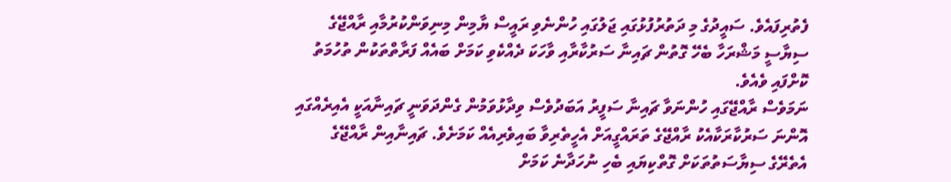ފެތުރިފައެވެ. ސައީދުގެ މި ދަތުރުފުޅުގައި ޖަލުގައި ހުންނެވި ރައީސް ޔާމިން މިނިވަންކުރުމާއި ރާއްޖޭގެ ސިޔާސީ މަޝްރަހާ ބެހޭ ގޮތުން ޗައިނާ ސަރުކާރާއި ވާހަކަ ދެއްކެވި ކަމަށް ބައެއް ފަރާތްތަކުން ތުހުމަތު ކޮށްފައި ވެއެވެ.
ނަމަވެސް ރާއްޖޭގައި ހުންނަވާ ޗައިނާ ސަފީރު އަބަދުވެސް ވިދާޅުވަމުން ގެންދަވަނީ ޗައިނާއަކީ އެއިރެއްގައި އޮންނަ ސަރުކާރަކާއެކު ރާއްޖޭގެ ތަރައްގީއަށް އެހީތެރިވާ ބައިވެރިއެއް ކަމަށެވެ. ޗައިނާއިން ރާއްޖޭގެ އެތެރޭގެ ސިޔާސަތުތަކަށް ގޮތްކިޔައި ބެހި ނުހަދާނެ ކަމަށް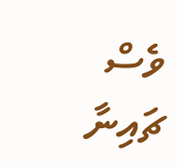ވެސް ޗައިނާ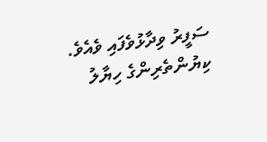ސަފީރު ވިދާޅުވެފައި ވެއެވެ.
ކިޔުންތެރިންގެ ހިޔާލު